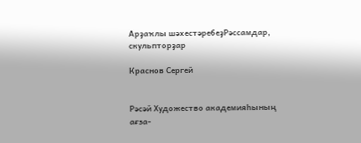Арҙаҡлы шәхестәребеҙРәссамдар, скульпторҙар

Краснов Сергей


Рәсәй Художество академияһының ағза-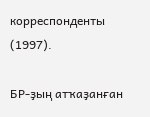корреспонденты (1997).

БР-ҙың атҡаҙанған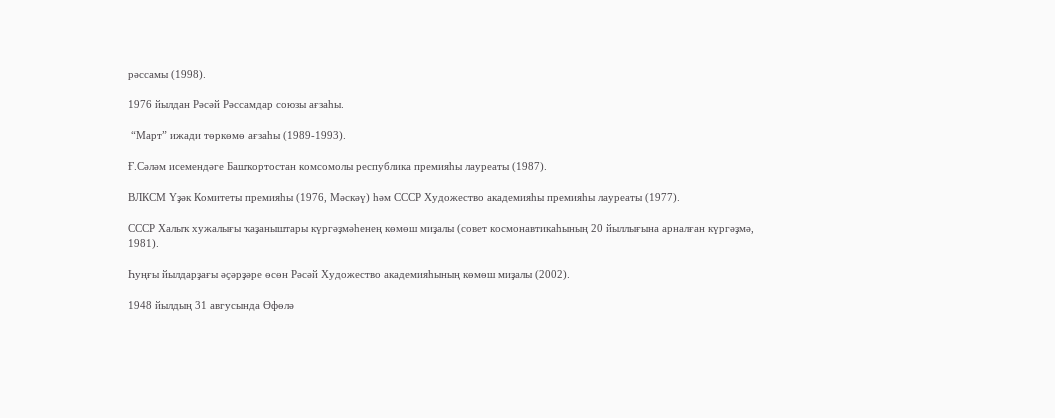рәссамы (1998).

1976 йылдан Рәсәй Рәссамдар союзы ағзаһы.

 “Март” ижади төркөмө ағзаһы (1989-1993).

Ғ.Сәләм исемендәге Башҡортостан комсомолы республика премияһы лауреаты (1987).

ВЛКСМ Үҙәк Комитеты премияһы (1976, Мәскәү) һәм СССР Художество академияһы премияһы лауреаты (1977).

СССР Халыҡ хужалығы ҡаҙаныштары күргәҙмәһенең көмөш миҙалы (совет космонавтикаһының 20 йыллығына арналған күргәҙмә, 1981).

Һуңғы йылдарҙағы әҫәрҙәре өсөн Рәсәй Художество академияһының көмөш миҙалы (2002).

1948 йылдың 31 авгусында Өфөлә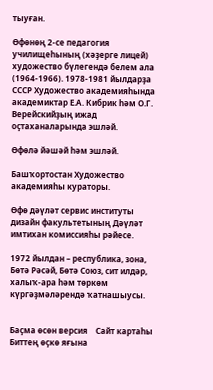тыуған.

Өфөнөң 2-се педагогия училищеһының (хәҙерге лицей) художество бүлегендә белем ала (1964-1966). 1978-1981 йылдарҙа СССР Художество академияһында академиктар Е.А. Кибрик һәм О.Г. Верейскийҙың ижад оҫтаханаларында эшләй.

Өфөлә йәшәй һәм эшләй.

Башҡортостан Художество академияһы кураторы.

Өфө дәүләт сервис институты дизайн факультетының Дәүләт имтихан комиссияһы рәйесе.

1972 йылдан – республика, зона, Бөтә Рәсәй, Бөтә Союз, сит илдәр, халыҡ-ара һәм төркөм күргәҙмәләрендә ҡатнашыусы.


Баҫма өсөн версия    Сайт картаһы    Биттең өҫкө яғына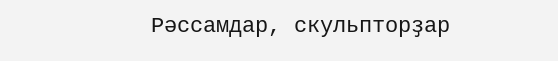Рәссамдар, скульпторҙар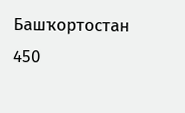Башҡортостан 450